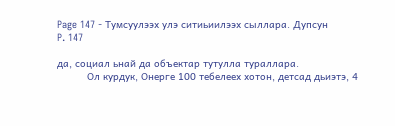Page 147 - Тумсуулээх улэ ситиьиилээх сыллара. Дупсун
P. 147

да, социал ьнай да объектар тутулла тураллара.
          Ол курдук, Онерге 100 тебелеех хотон, детсад дьиэтэ, 4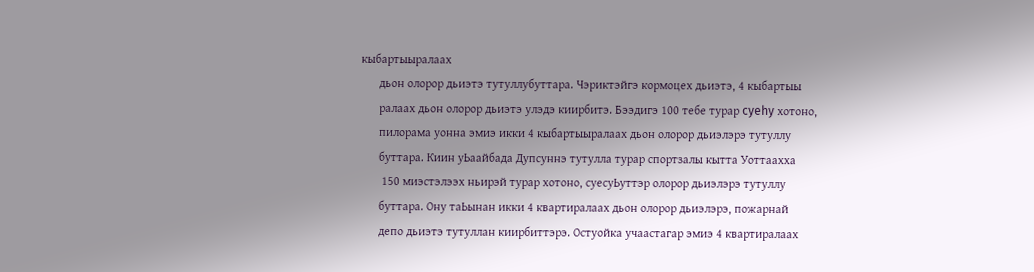кыбартыыралаах
      дьон олорор дьиэтэ тутуллубуттара. Чэриктэйгэ кормоцех дьиэтэ, 4 кыбартыы
      ралаах дьон олорор дьиэтэ улэдэ киирбитэ. Бээдигэ 100 тебе турар cyehy хотоно,
      пилорама уонна эмиэ икки 4 кыбартыыралаах дьон олорор дьиэлэрэ тутуллу
      буттара. Киин уЬаайбада Дупсуннэ тутулла турар спортзалы кытта Уоттаахха
       150 миэстэлээх ньирэй турар хотоно, суесуЬуттэр олорор дьиэлэрэ тутуллу
      буттара. Ону таЬынан икки 4 квартиралаах дьон олорор дьиэлэрэ, пожарнай
      депо дьиэтэ тутуллан киирбиттэрэ. Остуойка учаастагар эмиэ 4 квартиралаах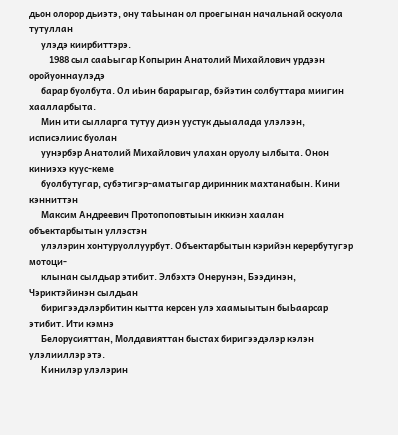дьон олорор дьиэтэ, ону таЬынан ол проегынан начальнай оскуола тутуллан
      улэдэ киирбиттэрэ.
          1988 сыл сааЬыгар Копырин Анатолий Михайлович урдээн оройуоннаулэдэ
      барар буолбута. Ол иЬин барарыгар, бэйэтин солбуттара миигин хаалларбыта.
      Мин ити сылларга тутуу диэн уустук дьыалада улэлээн, исписэлиис буолан
      уунэрбэр Анатолий Михайлович улахан оруолу ылбыта. Онон киниэхэ куус-кеме
      буолбутугар, субэтигэр-аматыгар диринник махтанабын. Кини кэнниттэн
      Максим Андреевич Протопоповтыын иккиэн хаалан объектарбытын уллэстэн
      улэлэрин хонтуруоллуурбут. Объектарбытын кэрийэн керербутугэр мотоци-
      клынан сылдьар этибит. Элбэхтэ Онерунэн, Бээдинэн, Чэриктэйинэн сылдьан
      биригээдэлэрбитин кытта керсен улэ хаамыытын быЬаарсар этибит. Ити кэмнэ
      Белорусияттан, Молдавияттан быстах биригээдэлэр кэлэн улэлииллэр этэ.
      Кинилэр улэлэрин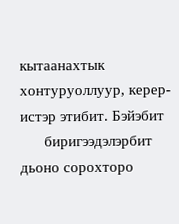кытаанахтык хонтуруоллуур, керер-истэр этибит. Бэйэбит
      биригээдэлэрбит дьоно сорохторо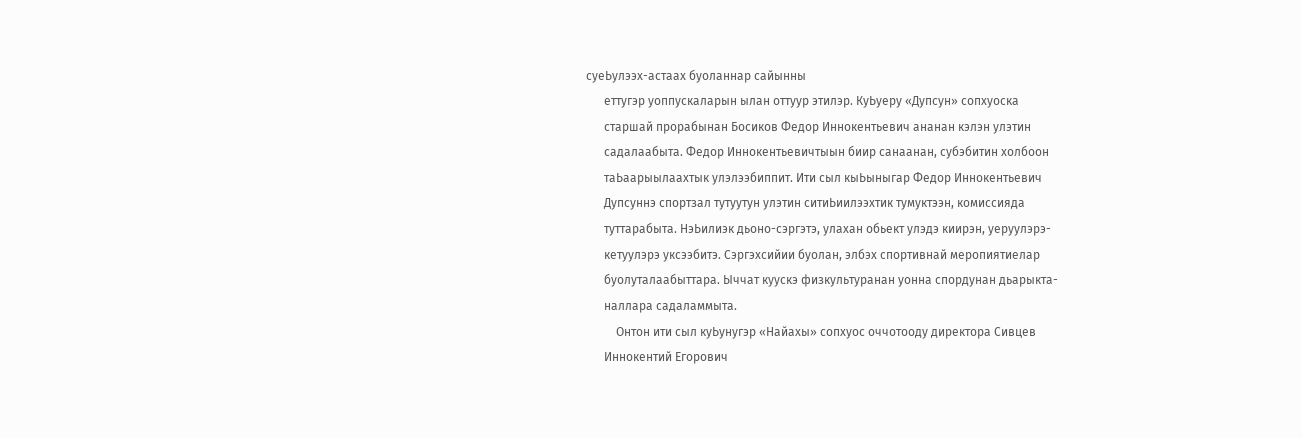суеЬулээх-астаах буоланнар сайынны
      еттугэр уоппускаларын ылан оттуур этилэр. КуЬуеру «Дупсун» сопхуоска
      старшай прорабынан Босиков Федор Иннокентьевич ананан кэлэн улэтин
      садалаабыта. Федор Иннокентьевичтыын биир санаанан, субэбитин холбоон
      таЬаарыылаахтык улэлээбиппит. Ити сыл кыЬыныгар Федор Иннокентьевич
      Дупсуннэ спортзал тутуутун улэтин ситиЬиилээхтик тумуктээн, комиссияда
      туттарабыта. НэЬилиэк дьоно-сэргэтэ, улахан обьект улэдэ киирэн, уеруулэрэ-
      кетуулэрэ уксээбитэ. Сэргэхсийии буолан, элбэх спортивнай меропиятиелар
      буолуталаабыттара. Ыччат куускэ физкультуранан уонна спордунан дьарыкта-
      наллара садаламмыта.
          Онтон ити сыл куЬунугэр «Найахы» сопхуос оччотооду директора Сивцев
      Иннокентий Егорович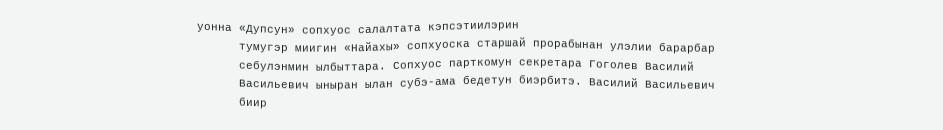уонна «Дупсун» сопхуос салалтата кэпсэтиилэрин
      тумугэр миигин «Найахы» сопхуоска старшай прорабынан улэлии барарбар
      себулэнмин ылбыттара. Сопхуос парткомун секретара Гоголев Василий
      Васильевич ыныран ылан субэ-ама бедетун биэрбитэ. Василий Васильевич
      биир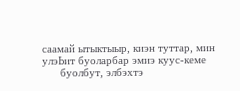саамай ытыктыыр, киэн туттар, мин улэЬит буоларбар эмиэ куус-кеме
      буолбут, элбэхтэ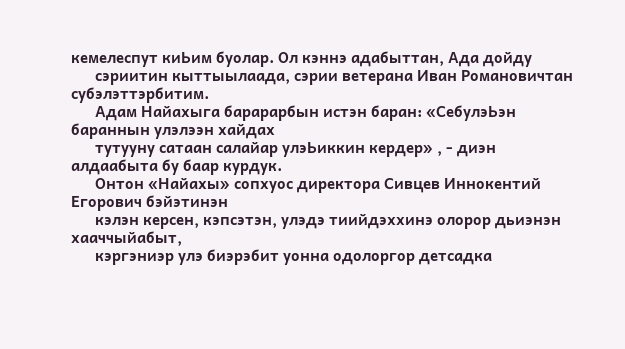кемелеспут киЬим буолар. Ол кэннэ адабыттан, Ада дойду
      сэриитин кыттыылаада, сэрии ветерана Иван Романовичтан субэлэттэрбитим.
      Адам Найахыга барарарбын истэн баран: «СебулэЬэн бараннын улэлээн хайдах
      тутууну сатаан салайар улэЬиккин кердер» , - диэн алдаабыта бу баар курдук.
      Онтон «Найахы» сопхуос директора Сивцев Иннокентий Егорович бэйэтинэн
      кэлэн керсен, кэпсэтэн, улэдэ тиийдэххинэ олорор дьиэнэн хааччыйабыт,
      кэргэниэр улэ биэрэбит уонна одолоргор детсадка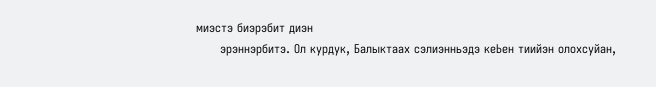миэстэ биэрэбит диэн
      эрэннэрбитэ. Ол курдук, Балыктаах сэлиэнньэдэ кеЬен тиийэн олохсуйан,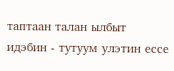таптаан талан ылбыт идэбин - тутуум улэтин ессе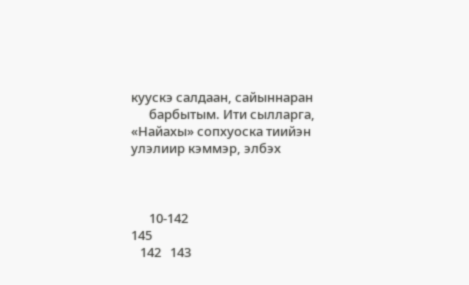куускэ салдаан, сайыннаран
      барбытым. Ити сылларга, «Найахы» сопхуоска тиийэн улэлиир кэммэр, элбэх



      10-142                                                                       145
   142   143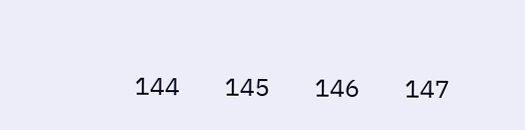144   145   146   147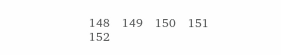148   149   150   151   152